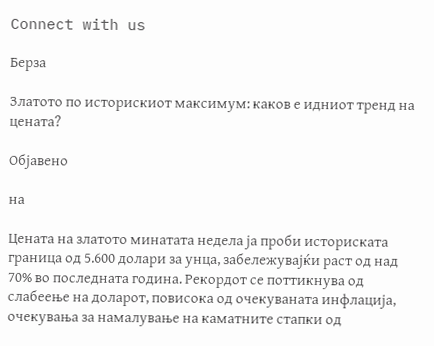Connect with us

Берза

Златото по историскиот максимум: каков е идниот тренд на цената?

Објавено

на

Цената на златото минатата недела ја проби историската граница од 5.600 долари за унца, забележувајќи раст од над 70% во последната година. Рекордот се поттикнува од слабеење на доларот, повисока од очекуваната инфлација, очекувања за намалување на каматните стапки од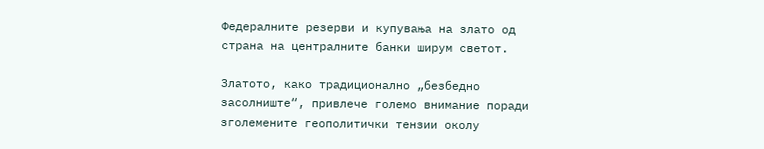Федералните резерви и купувања на злато од страна на централните банки ширум светот.

Златото, како традиционално „безбедно засолниште“, привлече големо внимание поради зголемените геополитички тензии околу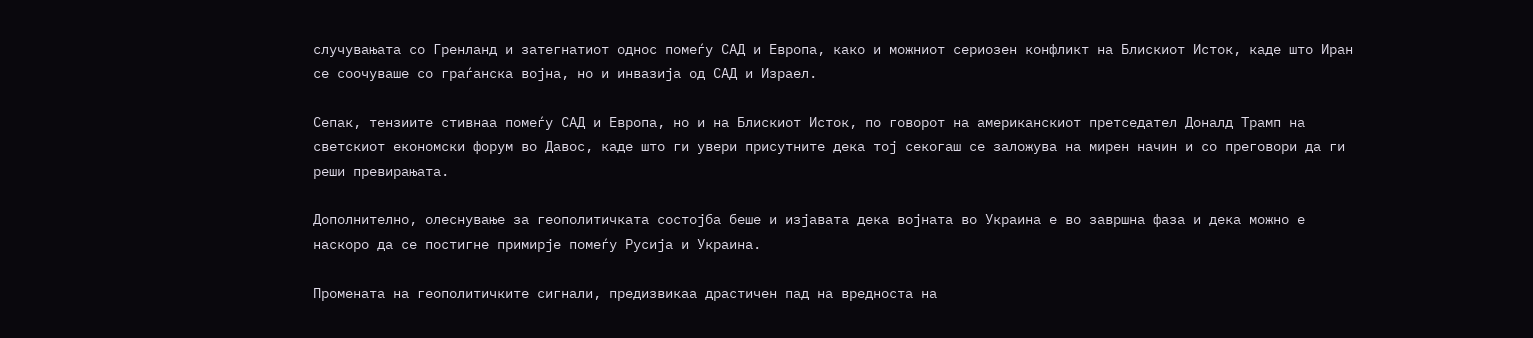случувањата со Гренланд и затегнатиот однос помеѓу САД и Европа, како и можниот сериозен конфликт на Блискиот Исток, каде што Иран се соочуваше со граѓанска војна, но и инвазија од САД и Израел.

Сепак, тензиите стивнаа помеѓу САД и Европа, но и на Блискиот Исток, по говорот на американскиот претседател Доналд Трамп на светскиот економски форум во Давос, каде што ги увери присутните дека тој секогаш се заложува на мирен начин и со преговори да ги реши превирањата.

Дополнително, олеснување за геополитичката состојба беше и изјавата дека војната во Украина е во завршна фаза и дека можно е наскоро да се постигне примирје помеѓу Русија и Украина.

Промената на геополитичките сигнали, предизвикаа драстичен пад на вредноста на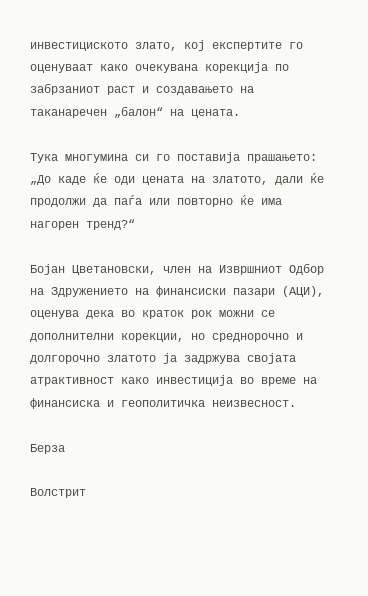инвестициското злато, кој експертите го оценуваат како очекувана корекција по забрзаниот раст и создавањето на таканаречен „балон“ на цената.

Тука многумина си го поставија прашањето: „До каде ќе оди цената на златото, дали ќе продолжи да паѓа или повторно ќе има нагорен тренд?“

Бојан Цветановски, член на Извршниот Одбор на Здружението на финансиски пазари (АЦИ), оценува дека во краток рок можни се дополнителни корекции, но среднорочно и долгорочно златото ја задржува својата атрактивност како инвестиција во време на финансиска и геополитичка неизвесност.

Берза

Волстрит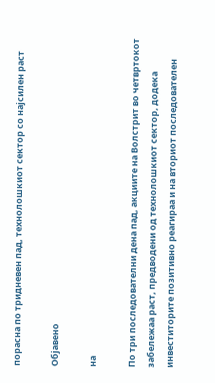порасна по тридневен пад, технолошкиот сектор со најсилен раст

Објавено

на

По три последователни дена пад, акциите на Волстрит во четвртокот забележаа раст, предводени од технолошкиот сектор, додека инвеститорите позитивно реагираа и на вториот последователен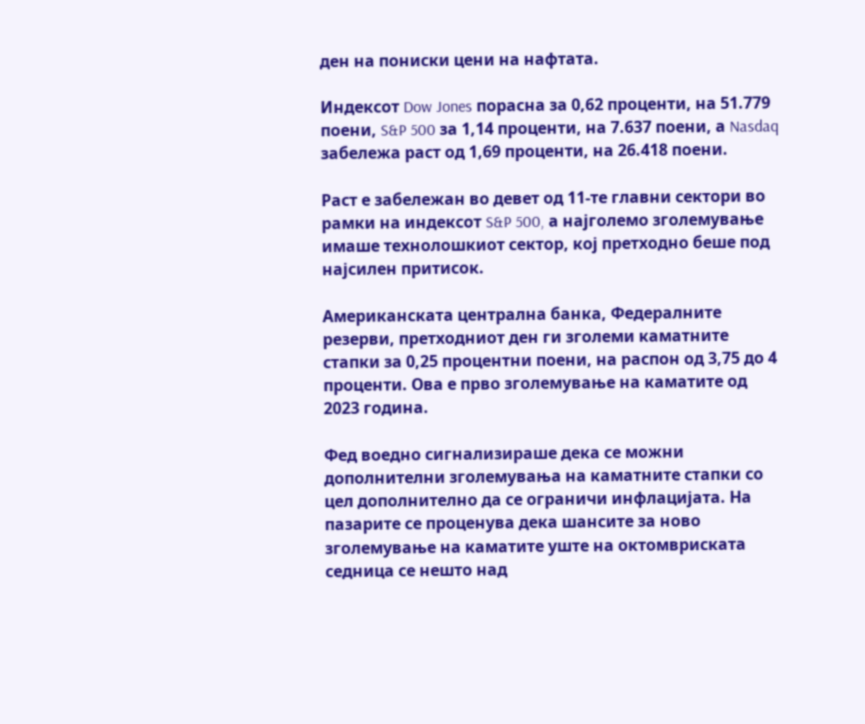ден на пониски цени на нафтата.

Индексот Dow Jones порасна за 0,62 проценти, на 51.779 поени, S&P 500 за 1,14 проценти, на 7.637 поени, а Nasdaq забележа раст од 1,69 проценти, на 26.418 поени.

Раст е забележан во девет од 11-те главни сектори во рамки на индексот S&P 500, а најголемо зголемување имаше технолошкиот сектор, кој претходно беше под најсилен притисок.

Американската централна банка, Федералните резерви, претходниот ден ги зголеми каматните стапки за 0,25 процентни поени, на распон од 3,75 до 4 проценти. Ова е прво зголемување на каматите од 2023 година.

Фед воедно сигнализираше дека се можни дополнителни зголемувања на каматните стапки со цел дополнително да се ограничи инфлацијата. На пазарите се проценува дека шансите за ново зголемување на каматите уште на октомвриската седница се нешто над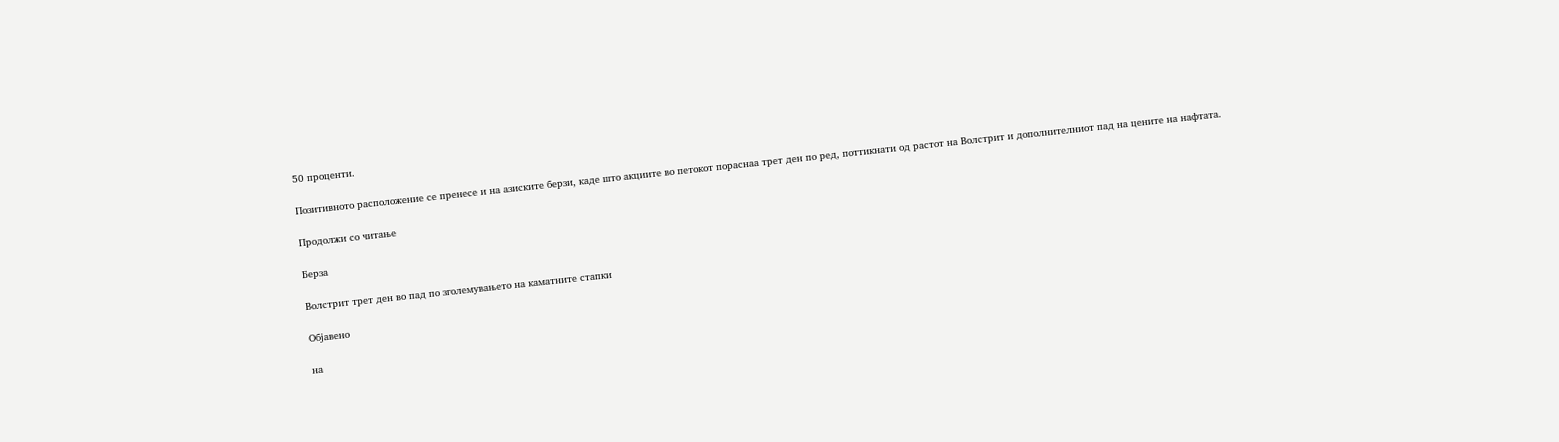50 проценти.

Позитивното расположение се пренесе и на азиските берзи, каде што акциите во петокот пораснаа трет ден по ред, поттикнати од растот на Волстрит и дополнителниот пад на цените на нафтата.

Продолжи со читање

Берза

Волстрит трет ден во пад по зголемувањето на каматните стапки

Објавено

на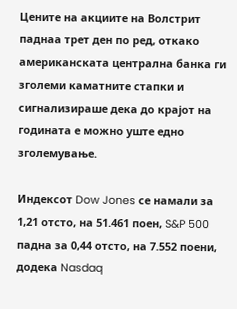Цените на акциите на Волстрит паднаа трет ден по ред, откако американската централна банка ги зголеми каматните стапки и сигнализираше дека до крајот на годината е можно уште едно зголемување.

Индексот Dow Jones се намали за 1,21 отсто, на 51.461 поен, S&P 500 падна за 0,44 отсто, на 7.552 поени, додека Nasdaq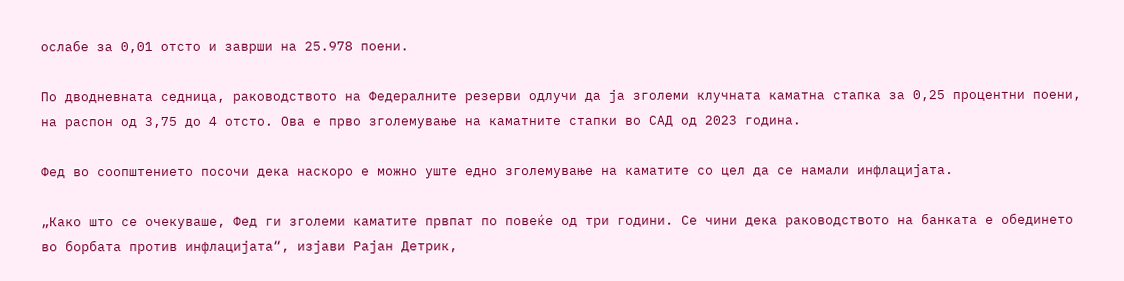ослабе за 0,01 отсто и заврши на 25.978 поени.

По дводневната седница, раководството на Федералните резерви одлучи да ја зголеми клучната каматна стапка за 0,25 процентни поени, на распон од 3,75 до 4 отсто. Ова е прво зголемување на каматните стапки во САД од 2023 година.

Фед во соопштението посочи дека наскоро е можно уште едно зголемување на каматите со цел да се намали инфлацијата.

„Како што се очекуваше, Фед ги зголеми каматите првпат по повеќе од три години. Се чини дека раководството на банката е обединето во борбата против инфлацијата“, изјави Рајан Детрик,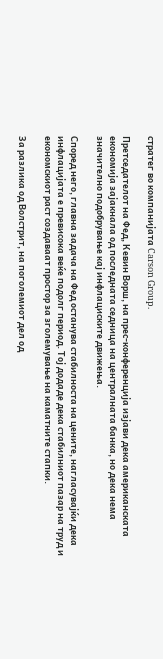стратег во компанијата Carson Group.

Претседателот на Фед, Кевин Ворш, на прес-конференција изјави дека американската економија зајакнала од последната седница на централната банка, но дека нема значително подобрување кај инфлациските движења.

Според него, главна задача на Фед останува стабилноста на цените, нагласувајќи дека инфлацијата е превисока веќе подолг период. Тој додаде дека стабилниот пазар на труд и економскиот раст создаваат простор за зголемување на каматните стапки.

За разлика од Волстрит, на поголемиот дел од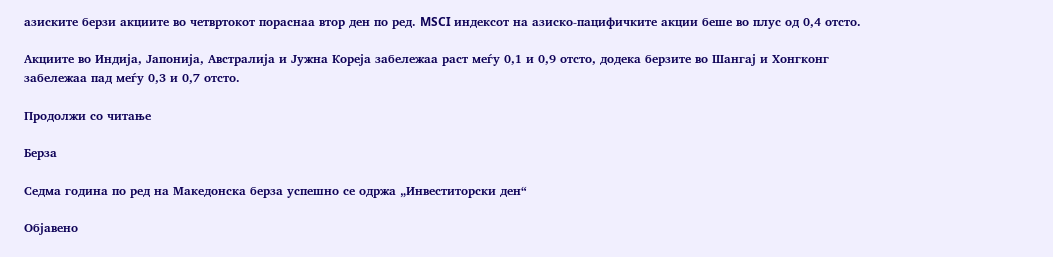азиските берзи акциите во четвртокот пораснаа втор ден по ред. MSCI индексот на азиско-пацифичките акции беше во плус од 0,4 отсто.

Акциите во Индија, Јапонија, Австралија и Јужна Кореја забележаа раст меѓу 0,1 и 0,9 отсто, додека берзите во Шангај и Хонгконг забележаа пад меѓу 0,3 и 0,7 отсто.

Продолжи со читање

Берза

Седма година по ред на Македонска берза успешно се одржа „Инвеститорски ден“

Објавено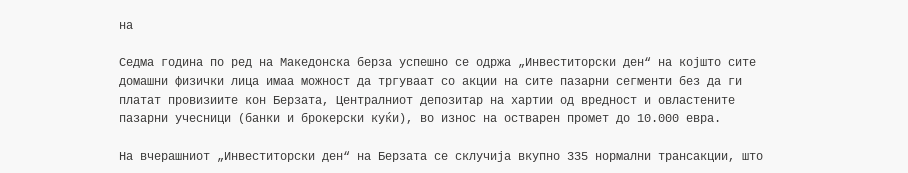на

Седма година по ред на Македонска берза успешно се одржа „Инвеститорски ден“ на којшто сите домашни физички лица имаа можност да тргуваат со акции на сите пазарни сегменти без да ги платат провизиите кон Берзата, Централниот депозитар на хартии од вредност и овластените пазарни учесници (банки и брокерски куќи), во износ на остварен промет до 10.000 евра.

На вчерашниот „Инвеститорски ден“ на Берзата се склучија вкупно 335 нормални трансакции, што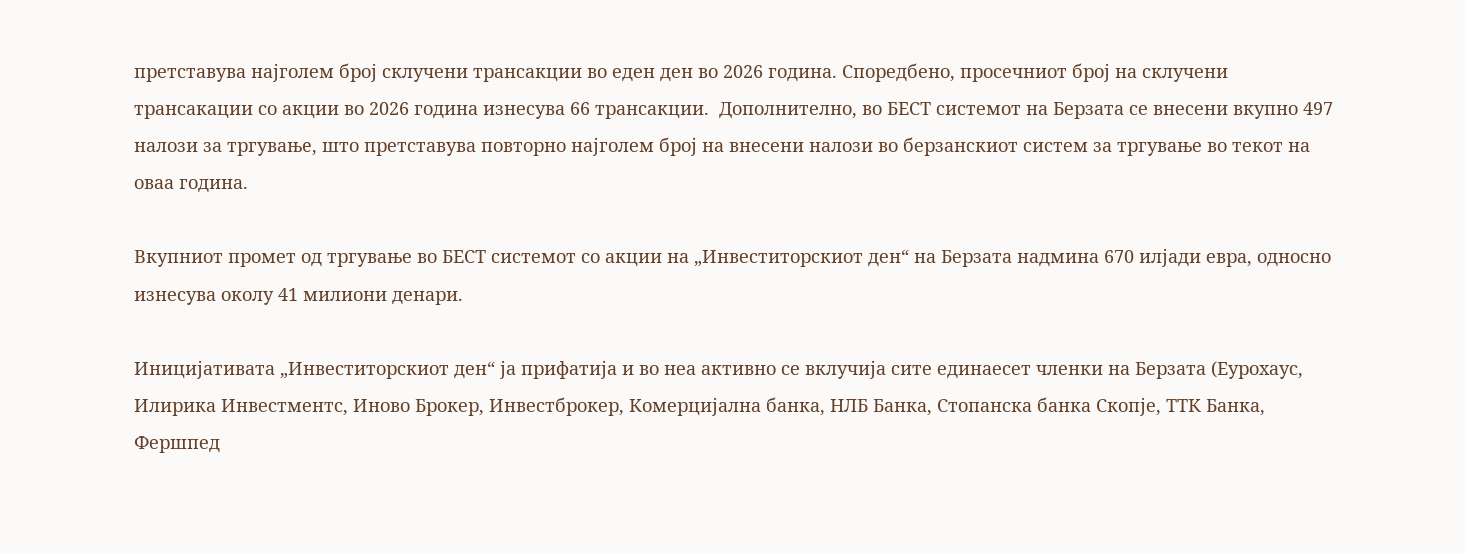претставува најголем број склучени трансакции во еден ден во 2026 година. Споредбено, просечниот број на склучени трансакации со акции во 2026 година изнесува 66 трансакции.  Дополнително, во БЕСТ системот на Берзата се внесени вкупно 497 налози за тргувањe, што претставува повторно најголем број на внесени налози во берзанскиот систем за тргување во текот на оваа година.

Вкупниот промет од тргување во БЕСТ системот со акции на „Инвеститорскиот ден“ на Берзата надмина 670 илјади евра, односно изнесува околу 41 милиони денари.

Иницијативата „Инвеститорскиот ден“ ја прифатија и во неа активно се вклучија сите единаесет членки на Берзата (Еурохаус, Илирика Инвестментс, Иново Брокер, Инвестброкер, Комерцијална банка, НЛБ Банка, Стопанска банка Скопје, ТТК Банка, Фершпед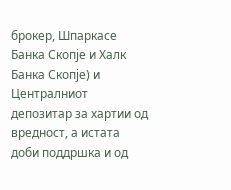брокер, Шпаркасе Банка Скопје и Халк Банка Скопје) и Централниот депозитар за хартии од вредност, а истата доби поддршка и од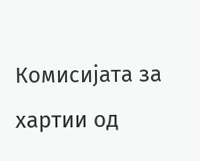Комисијата за хартии од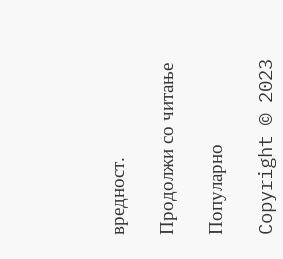вредност.

Продолжи со читање

Популарно

Copyright © 2023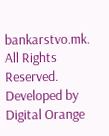bankarstvo.mk. All Rights Reserved. Developed by Digital Orange